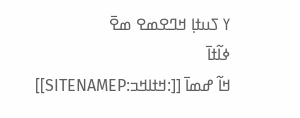ߌ ߖߎߙߊ߲ ߞߣߐߘߐ ߘߐ߫
ߦߊ߬ߙߊ߫
ߞߊ߬ ߝߘߊ߫ [[:ߞߙߊߞߏ:SITENAMEP]]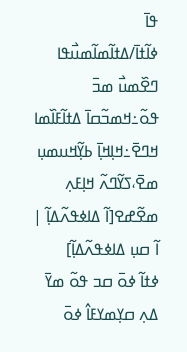ߟߊ߫
ߦߊ߬ߙߊ߫/ߡߙߊ߬ߘߊ߬ߘߎ߯ߟߊ ߣߐ߰ߘߎ߯ ߘߏ߫ ߟߋ߬߸ߞߘߏ߬ߛߊ߫ ߡߙߊ߬ߓߊ߰ߘߊ ߞߣߐ߫߸ߞߊ߲ߞߊ߲߫ ߕߌ߲߬ߞߎߘߎ߲ ߘߐ߫،ߖߌ߬ߣߍ߬ ߞߊ߲ߓߍ߲
ߘߐ߬ߝߐ[ߊ߬ ߡߊߦߟߍ߬ߡߊ߲߬ | ߊ߬ ߛߎ߲ ߡߊߦߟߍ߬ߡߊ߲߬]
ߦߙߊ߬ ߦߋ߫ ߛߏ ߟߋ߬ ߘߌ߫ ߡߍ߲ ߛߌ߲ߘߌߓߊ߮ ߦߋ߫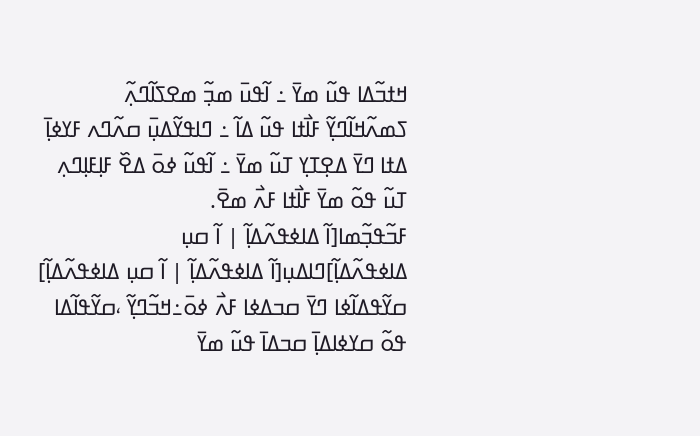ߞߙߏ߬ߡߊ ߟߎ߬ ߘߌ߫ ߸ ߊ߬ߟߎ߫ ߘߏ߲߬ ߘߐߖߊ߬ߣߍ߲߬ ߖߘߍ߬ߞߊ߬ߣߌ߲߬ ߓߊ߯ߙߊ ߟߎ߬ ߡߊ߬ ߸ ߣߊߟߌ߬ߡߎ߲߫ ߛߍ߬ߣߍ ߓߌߦߊ߲߫ ߡߙߊ ߣߌ߫ ߡߐ߲ߠߌ߲ ߠߎ߬ ߘߌ߫ ߸ ߊ߬ߟߎ߬ ߦߋ߫ ߡߐ߰ ߓߊ߲ߓߊ߲ߣߍ߲ ߠߎ߬ ߟߋ߬ ߘߌ߫ ߓߊ߯ߙߊ ߓߍ߯ ߘߐ߫.
ߓߏ߬ߟߏ߲߬ߘߊ[ߊ߬ ߡߊߦߟߍ߬ߡߊ߲߬ | ߊ߬ ߛߎ߲ ߡߊߦߟߍ߬ߡߊ߲߬]ߣߊߡߎ߲[ߊ߬ ߡߊߦߟߍ߬ߡߊ߲߬ | ߊ߬ ߛߎ߲ ߡߊߦߟߍ߬ߡߊ߲߬]
ߛߌ߬ߟߡߊ߬ߦߊ ߣߌ߫ ߛߏߡߦߊ ߓߍ߯ ߦߋ߫߸ߞߏ߬ߣߌ߲߬ ،ߛߌ߬ߟߊ߬ߡߊ ߟߋ߬ ߛߌߦߊߡߊ߲߫ ߛߏߡߊ߫ ߟߎ߬ ߘߌ߫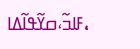،ߓߊߏ߬،ߛߌ߬ߟߊ߬ߡߊ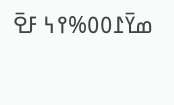ߘߌ߫߁߀߀%߉߆ ߓߐ߫